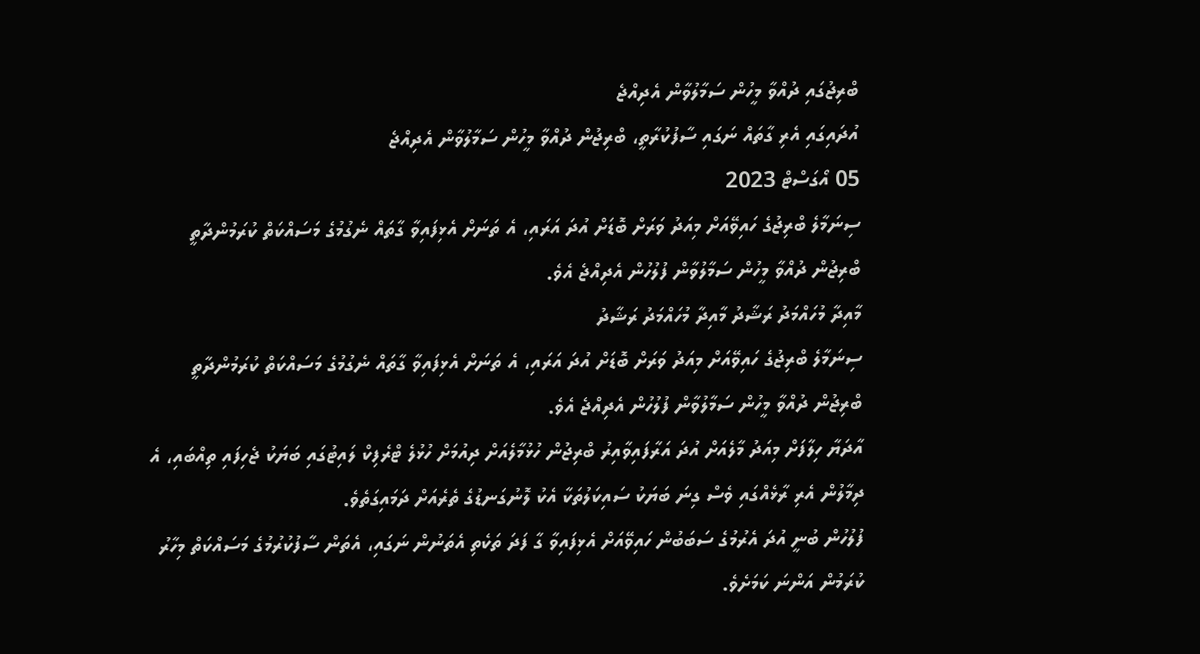ބްރިޖުގައި ދުއްވާ މީހުން ސަމާލުވާން އެދިއްޖެ
އުދައިގައި އެރި ގާތައް ނަގައި ސާފުކުރާތީ، ބްރިޖުން ދުއްވާ މީހުން ސަމާލުވާން އެދިއްޖެ
05 އޯގަސްޓް 2023
ސިނަމާލެ ބްރިޖުގެ ހައިވޭއަށް މިއަދު ވަރަށް ބޮޑަށް އުދަ އަރައި، އެ ތަނަށް އެޅިފައިވާ ގާތައް ނެގުމުގެ މަސައްކަތް ކުރަމުންދާތީ ބްރިޖުން ދުއްވާ މީހުން ސަމާލުވާން ފުލުހުން އެދިއްޖެ އެވެ.
މާއިދާ މުހައްމަދު ރަޝާދު މާއިދާ މުހައްމަދު ރަޝާދު
ސިނަމާލެ ބްރިޖުގެ ހައިވޭއަށް މިއަދު ވަރަށް ބޮޑަށް އުދަ އަރައި، އެ ތަނަށް އެޅިފައިވާ ގާތައް ނެގުމުގެ މަސައްކަތް ކުރަމުންދާތީ ބްރިޖުން ދުއްވާ މީހުން ސަމާލުވާން ފުލުހުން އެދިއްޖެ އެވެ.
އާދަޔާ ހިލާފަށް މިއަދު މާލެއަށް އުދަ އަރާފައިވާއިރު ބްރިޖުން ހުޅުމާލެއަށް ދިއުމަށް ހުޅުލެ ޓްރެފިކް ލައިޓުގައި ބަޔަކު ޖެހިފައި ތިއްބައި، އެ ދިމާލުން އެރި ރާޅެއްގައި ވެސް ގިނަ ބަޔަކު ސައިކަލުތަކާ އެކު ލޮނުގަނޑުގެ ތެރެއަށް ދަމައިގަތެވެ.
ފުލުހުން ބުނީ އުދަ އެރުމުގެ ސަބަބުން ހައިވޭއަށް އެޅިފައިވާ ގާ ފަދަ ތަކެތި އެތަނުން ނަގައި، އެތަން ސާފުކުރުމުގެ މަސައްކަތް މިހާރު ކުރަމުން އަންނަ ކަމަށެވެ.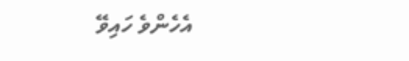އެހެންވެ ހައިވޭ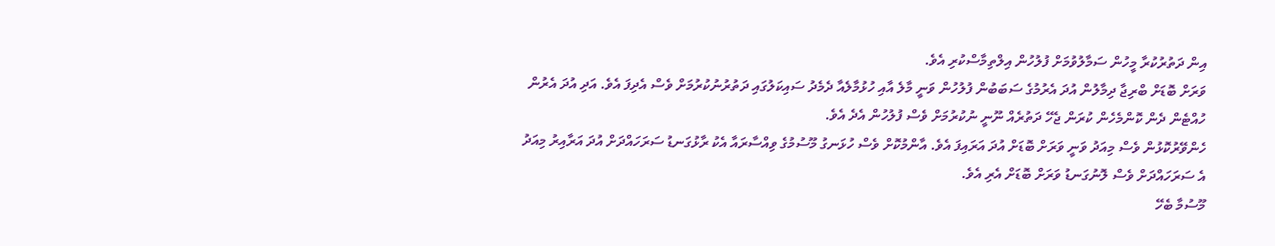އިން ދަތުރުކުރާ މީހުން ސަމާލުވުމަށް ފުލުހުން އިލްތިމާސްކުރި އެވެ.
ވަރަށް ބޮޑަށް ބްރިޖާ ދިމާލުން އުދަ އެރުމުގެ ސަބަބުން ފުލުހުން ވަނީ މާލެ އާއި ހުޅުމާލެއާ ދެމެދު ސައިކަލުގައި ދަތުރުނުކުރުމަށް ވެސް އެދިފަ އެވެ. އަދި އުދަ އެރުން ހުއްޓެން ދެން ކޮންމެހެން ކުރަން ޖެހޭ ދަތުރެއް ނޫނީ ނުކުރުމަށް ވެސް ފުލުހުން އެދެ އެވެ.
ހެންވޭރުކޮޅުން ވެސް މިއަދު ވަނީ ވަރަށް ބޮޑަށް އުދަ އަރައިފަ އެވެ. އާންމުކޮށް ވެސް ހުޅަނގު މޫސުމުގެ ވިއްސާރައާ އެކު ރާޅުގަނޑު ސަރަހައްދަށް އުދަ އަރާއިރު މިއަދު އެ ސަރަހައްދަށް ވެސް ލޮނުގަނޑު ވަރަށް ބޮޑަށް އެރި އެވެ.
މޫސުމާ ބެހޭ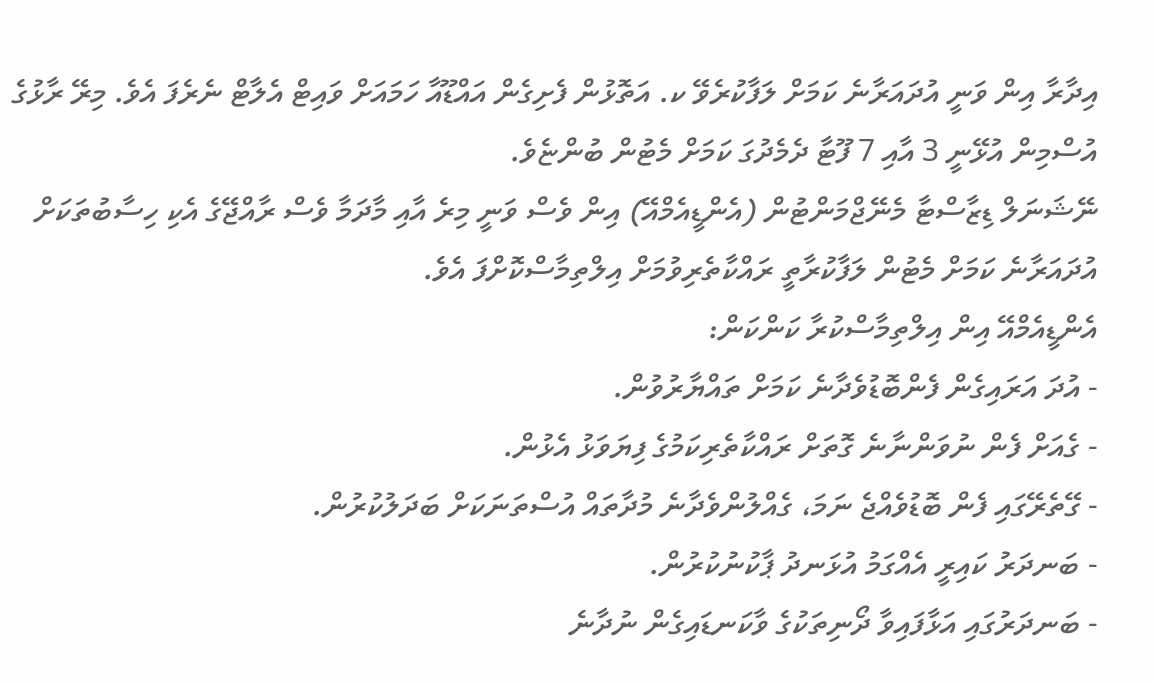އިދާރާ އިން ވަނީ އުދައަރާނެ ކަމަށް ލަފާކުރެވޭ ކ. އަތޮޅުން ފެށިގެން އައްޑޫއާ ހަމައަށް ވައިޓް އެލާޓް ނެރެފަ އެވެ. މިރޭ ރާޅުގެ އުސްމިން އުޅޭނީ 3 އާއި 7 ފޫޓާ ދެމެދުގަ ކަމަށް މެޓުން ބުންޏެވެ.
ނޭޝަނަލް ޑިޒާސްޓާ މެނޭޖްމަންޓުން (އެންޑީއެމްއޭ) އިން ވެސް ވަނީ މިރެ އާއި މާދަމާ ވެސް ރާއްޖޭގެ އެކި ހިސާބުތަކަށް އުދައަރާނެ ކަމަށް މެޓުން ލަފާކުރާތީ ރައްކާތެރިވުމަށް އިލްތިމާސްކޮށްފަ އެވެ.
އެންޑީއެމްއޭ އިން އިލްތިމާސްކުރާ ކަންކަން:
- އުދަ އަރައިގެން ފެންބޮޑުވެދާނެ ކަމަށް ތައްޔާރުވުން.
- ގެއަށް ފެން ނުވަންނާނެ ގޮތަށް ރައްކާތެރިކަމުގެ ފިޔަވަޅު އެޅުން.
- ގޭތެރޭގައި ފެން ބޮޑުވެއްޖެ ނަމަ، ގެއްލުންވެދާނެ މުދާތައް އުސްތަނަކަށް ބަދަލުކުރުން.
- ބަނދަރު ކައިރީ އެއްގަމު އުޅަނދު ޕާކުނުކުރުން.
- ބަނދަރުގައި އަޅާފައިވާ ދޯނިތަކުގެ ވާކަނޑައިގެން ނުދާނެ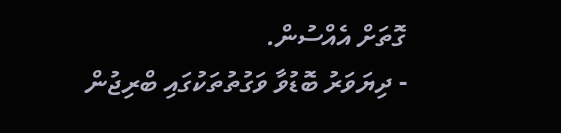ގޮތަށް އެއްސުން.
- ދިޔަވަރު ބޮޑުވާ ވަގުތުތަކުގައި ބްރިޖުން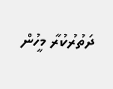ދަތުރުކުރާ މީހުން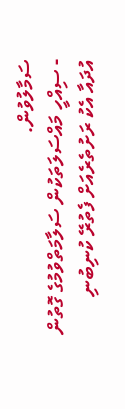ސަމާލުވުން.
- ސިއްހީ މައްސަލަތަކުން ސަލާމަތްވުމުގެ ގޮތުން އުދައާ އެކު ރަށުތެރެއަށް ފެތުރޭ ކުނިބުނި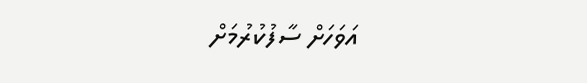އަވަހަށް ސާފުކުރުމަށް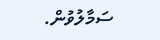ސަމާލުވުން.